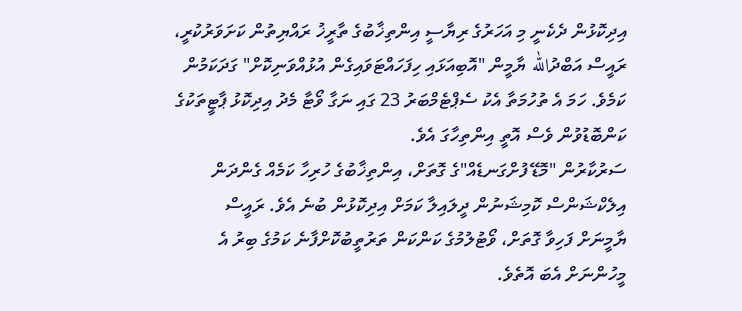އިދިކޮޅުން ދެކެނީ މި އަހަރުގެ ރިޔާސީ އިންތިޚާބުގެ ތާރީޚު ރައްޔިތުން ކަށަވަރުކުރީ، ރައީސް އަބްދުالله ޔާމީން "އޮބިއަޅައި ހިފަހައްޓަވައިގެން އުޅުއްވަނިކޮށް" ގަދަކަމުން ކަމެވެ. ހަމަ އެ ތުހުމަތާ އެކު ސެޕްޓެމްބަރު 23 ގައި ނަގާ ވޯޓާ މެދު އިދިކޮޅު ޕާޓީތަކުގެ ކަންބޮޑުވުން ވެސް އޮތީ އިންތިހާގަ އެވެ.
ސަރުކާރުން "މޮޑޭ ފުށްގަނޑެއް"ގެ ގޮތަށް، އިންތިޚާބުގެ ހުރިހާ ކަމެއް ގެންދަން އިލެކްޝަންސް ކޮމިޝަނުން ދީލައިލާ ކަމަށް އިދިކޮޅުން ބުނެ އެވެ. ރައީސް ޔާމީނަށް ފަހިވާ ގޮތަށް، ވޯޓުލުމުގެ ކަންކަން ތަރުތީބުކޮށްފާނެ ކަމުގެ ބިރު އެ މީހުންނަށް އެބަ އޮތެވެ.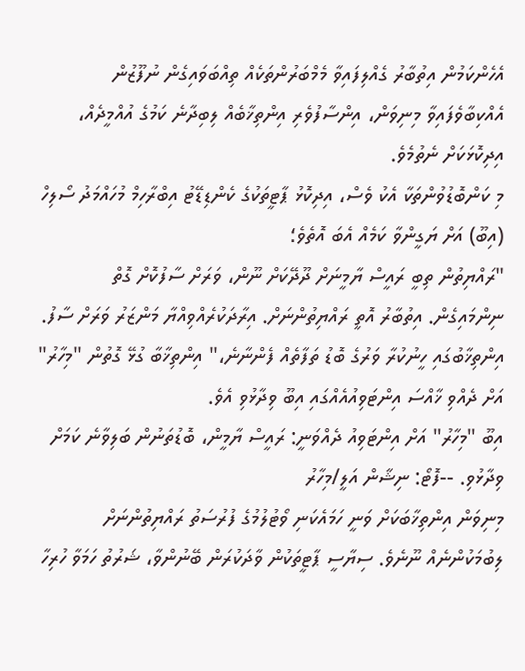އެހެންކަމުން އިތުބާރު ގެއްލިފައިވާ މެމްބަރުންތަކެއް ތިއްބަވައިގެން ނުފޫޒުން އެއްކިބާވެފައިވާ މިނިވަން، އިންސާފުވެރި އިންތިޚާބެއް ލިބިދާނެ ކަމުގެ އުއްމީދެއް، އިދިކޮޅަކަށް ނެތުމެވެ.
މި ކަންބޮޑުވުންތަކާ އެކު ވެސް، އިދިކޮޅު ޕާޓީތަކުގެ ކެންޑިޑޭޓު އިބްރާހިމް މުހައްމަދު ސޯލިހް (އިބޫ) އަށް ޔަގީންވާ ކަމެއް އެބަ އޮތެވެ؛
"ރައްޔިތުން ތިބީ ރައީސް ޔާމީނަށް ދޫދޭކަށް ނޫން، ވަރަށް ސާފުކޮށް ގޮތް ނިންމައިގެން. އިތުބާރު އޮތީ ރައްޔިތުންނަށް. އިރާދަކުރެއްވިއްޔާ މަންޒަރު ވަރަށް ސާފު. އިންތިޚާބުގައި ހީނުކުރާ ވަރުގެ ބޮޑު ތަފާތެއް ފެންނާނެ،" އިންތިޚާބާ ގުޅޭ ގޮތުން "މިހާރު" އަށް ދެއްވި ޚާއްސަ އިންޓަވިއުއެއްގައި އިބޫ ވިދާޅުވި އެވެ.
އިބޫ "މިހާރު" އަށް އިންޓަވިއު ދެއްވަނީ: ރައީސް ޔާމީން، ބޮޑުތަނުން ބަލިވާނެ ކަމަށް ވިދާޅުވި. --ފޮޓޯ: ނިޝާން އަލީ/މިހާރު
މިނިވަން އިންތިޚާބަކަށް ވަނީ ހަމައެކަނި ވޯޓުލުމުގެ ފުރުސަތު ރައްޔިތުންނަށް ލިބުމަކުންނެއް ނޫނެވެ. ސިޔާސީ ޕާޓީތަކުން ވާދަކުރަން ބޭނުންވާ، ޝަރުތު ހަމަވާ ހުރިހާ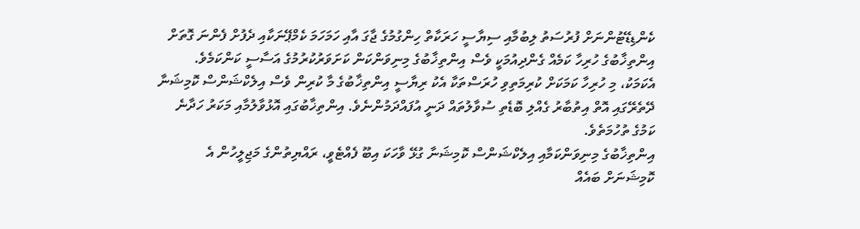ކެންޑިޑޭޓުންނަށް ފުރުސަތު ލިބުމާއި ސިޔާސީ ހަރަކާތް ހިންގުމުގެ ޖާގަ އާއި ހަމަހަމަ ކެމްޕޭނަކާއި ދެފުށް ފެންނަ ގޮތަށް އިންތިޚާބުގެ ހުރިހާ ކަމެއް ގެންދިއުމަކީ ވެސް އިންތިޚާބުގެ މިނިވަންކަން ކަށަވަރުކުރުމުގެ އަސާސީ ކަންކަމެވެ.
އެކަމަކު، މި ހުރިހާ ކަމަކަށް ކުރިމަތިވި ހުރަސްތަކާ އެކު ރިޔާސީ އިންތިޚާބުގެ މާ ކުރިން ވެސް އިލެކްޝަންސް ކޮމިޝަނާ ދޭތެރޭގައި އޮތް އިތުބާރު ގެއްލި ބޮޑެތި ސުވާލުތައް ދަނީ އުފައްދަމުންނެވެ. އިންތިޚާބުގައި އޮޅުވާލުމާއި މަކަރު ހަދާނެ ކަމުގެ ތުހުމަތެވެ.
އިންތިޚާބުގެ މިނިވަންކަމާއި އިލެކްޝަންސް ކޮމިޝަނާ ގުޅޭ ވާހަކަ އިބޫ ފެއްޓެވީ، ރައްޔިތުންގެ މަޖިލީހުން އެ ކޮމިޝަނަށް ބައެއް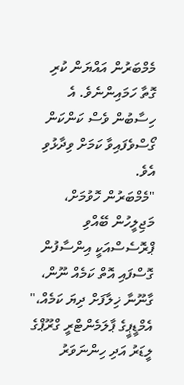މެމްބަރުން އައްޔަން ކުރި ގޮތާ ހަމައިންނެވެ. އެ ހިސާބުން ވެސް ކަންކަން ގޯސްވެފައިވާ ކަމަށް ވިދާޅުވި އެވެ.
"މެމްބަރުން ހޮވުމަށް، މަޖިލީހުން ބޭއްވި ޕްރޮސެސްއަކީ އިންސާފުން ގޮސްފައި އޮތް ކަމެއް ނޫން، ގާނޫނާ ޚިލާފަށް ދިޔަ ކަމެއް،" އެމްޑީޕީގެ ޕާލަމެންޓްރީ ގްރޫޕްގެ ލީޑަރު އަދި ހިންނަވަރު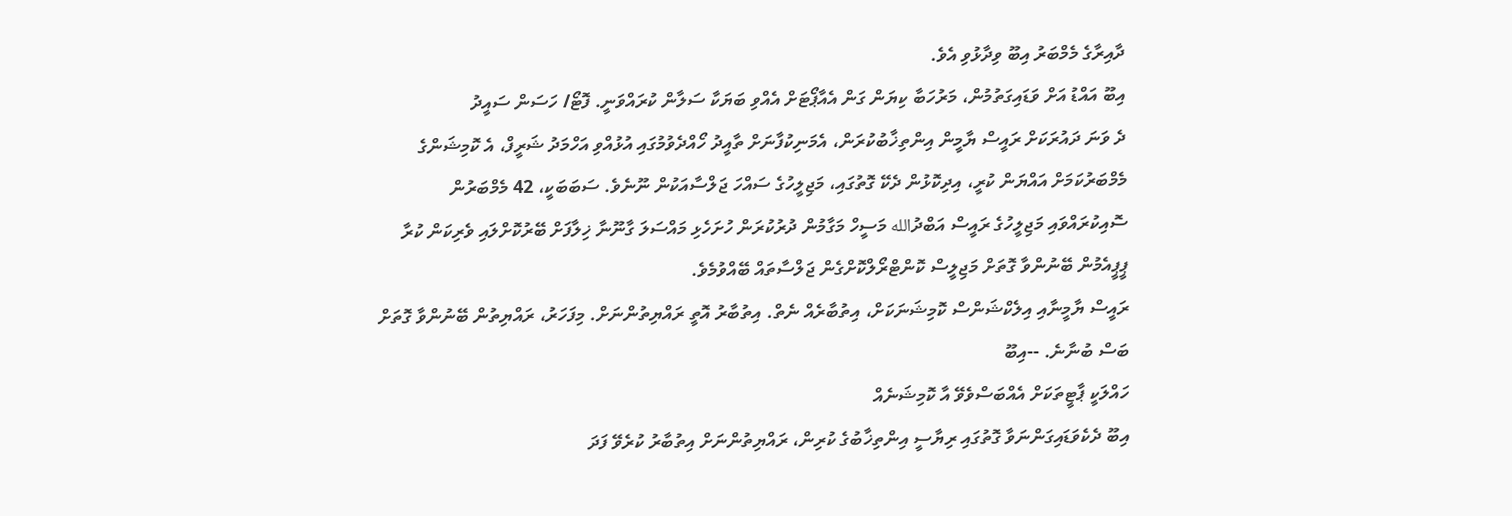ދާއިރާގެ މެމްބަރު އިބޫ ވިދާޅުވި އެވެ.
އިބޫ އައްޑު އަށް ވަޑައިގަތުމުން، މަރުހަބާ ކިޔަން ގަން އެއާޕޯޓަށް އެއްވި ބަޔަކާ ސަލާން ކުރައްވަނީ. ފޮޓޯ/ ހަސަން ސައީދު
ދެ ވަނަ ދައުރަކަށް ރައީސް ޔާމީން އިންތިޚާބުކުރަން، އެމަނިކުފާނަށް ތާއީދު ހޯއްދެވުމުގައި އުޅުއްވި އަހްމަދު ޝަރީފް، އެ ކޮމިޝަންގެ މެމްބަރުކަމަށް އައްޔަން ކުރީ، އިދިކޮޅުން ދެކޭ ގޮތުގައި، މަޖިލީހުގެ ސައްހަ ޖަލްސާއަކުން ނޫނެވެ. ސަބަބަކީ، 42 މެމްބަރުން ސޮއިކުރައްވައި މަޖިލީހުގެ ރައީސް އަބްދުالله މަސީހް މަގާމުން ދުރުކުރަން ހުށަހެޅި މައްސަލަ ގާނޫނާ ޚިލާފަށް ބޭރުކޮށްލައި ވެރިކަން ކުރާ ޕީޕީއެމުން ބޭނުންވާ ގޮތަށް މަޖިލީސް ކޮންޓްރޯލްކޮށްގެން ޖަލްސާތައް ބޭއްވުމެވެ.
ރައީސް ޔާމީނާއި އިލެކްޝަންސް ކޮމިޝަނަކަށް، އިތުބާރެއް ނެތް. އިތުބާރު އޮތީ ރައްޔިތުންނަށް. މިފަހަރު، ރައްޔިތުން ބޭނުންވާ ގޮތަށް ބަސް ބުނާނެ. --އިބޫ
ހައްލަކީ ޕާޓީތަކަށް އެއްބަސްވެވޭ އާ ކޮމިޝަނެއް
އިބޫ ދެކެވަޑައިގަންނަވާ ގޮތުގައި ރިޔާސީ އިންތިޚާބުގެ ކުރިން، ރައްޔިތުންނަށް އިތުބާރު ކުރެވޭ ފަދަ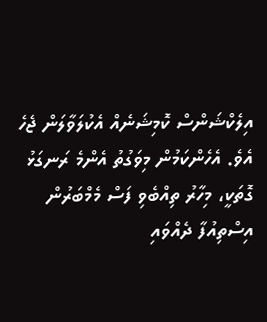އިލެކްޝަންސް ކޮމިޝަނެއް އެކުލަވާލަން ޖެހެ އެވެ. އެހެންކަމުން މިވަގުތު އެންމެ ރަނގަޅު ގޮތަކީ، މިހާރު ތިއްބެވި ފަސް މެމްބަރުން އިސްތިއުފާ ދެއްވައި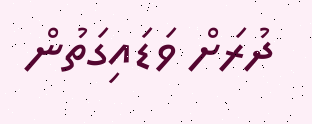ދުރަށް ވަޑައިގަތުން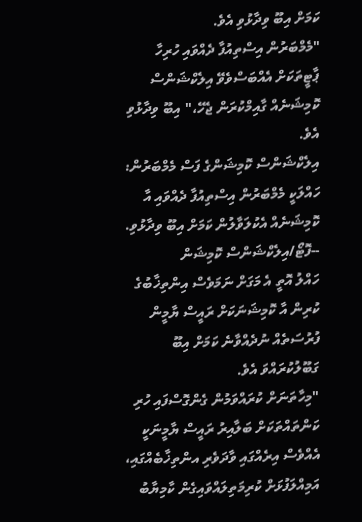ކަމަށް އިބޫ ވިދާޅުވި އެވެ.
"މެމްބަރުން އިސްތިއުފާ ދެއްވައި ހުރިހާ ޕާޓީތަކަށް އެއްބަސްވެވޭ އިލެކްޝަންސް ކޮމިޝަނެއް ގާއިމްކުރަން ޖެހޭ،" އިބޫ ވިދާޅުވި އެވެ.
އިލެކްޝަންސް ކޮމިޝަންގެ ފަސް މެމްބަރުން: ހައްލަކީ މެމްބަރުން އިސްތިއުފާ ދެއްވައި އާ ކޮމިޝަނެއް އެކުލަވާލުން ކަމަށް އިބޫ ވިދާޅުވި. --ފޮޓޯ/އިލެކްޝަންސް ކޮމިޝަން
ހައްލު އޮތީ އެ މަގަށް ނަމަވެސް އިންތިޚާބުގެ ކުރިން އާ ކޮމިޝަނަކަށް ރައީސް ޔާމީން ފުރުސަތެއް ނުދެއްވާނެ ކަމަށް އިބޫ ގަބޫލުކުރައްވަ އެވެ.
"މިހާތަނަށް ކުރައްވަމުން ގެންގޮސްފައި ހުރި ކަންތައްތަކަށް ބަލާއިރު ރައީސް ޔާމީނަކީ އެއްވެސް އިރެއްގައި ވާދަވެރި އންތިޚާބެއްގައި، އަމިއްލަފުޅަށް ކުރިމަތިލައްވައިގެން ކާމިޔާބު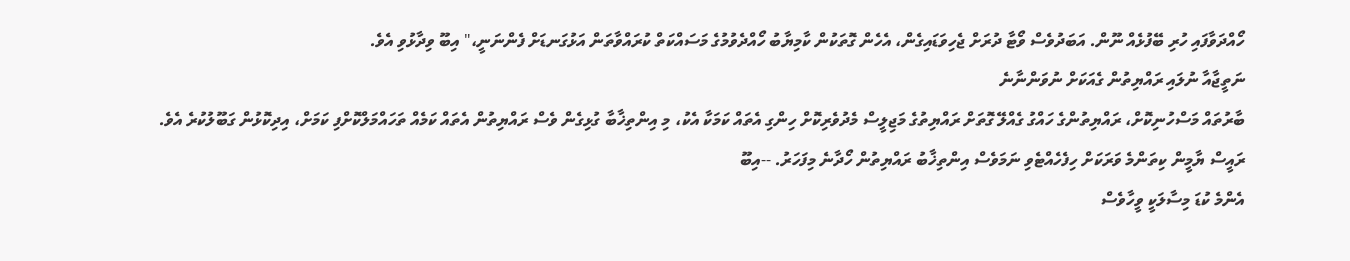ހޯއްދަވާފައި ހުރި ބޭފުޅެއް ނޫން. އަބަދުވެސް ވޯޓާ ދުރަށް ޖެހިވަޑައިގެން، އެހެން ގޮތަކުން ކާމިޔާބު ހޯއްދެވުމުގެ މަސައްކަތް ކުރައްވާތަން އަޅުގަނޑަށް ފެންނަނީ،" އިބޫ ވިދާޅުވި އެވެ.
ނަތީޖާއާ ނުލައި ރައްޔިތުން ގެއަކަށް ނުވަންނާނެ
ބާރުތައް މަސްހުނިކޮށް، ރައްޔިތުންގެ ހައްގު ގެއްލޭ ގޮތަށް ރައްޔިތުގެ މަޖިލީސް މެދުވެރިކޮށް ހިންގި އެތައް ކަމަކާ އެކު، މި އިންތިޚާބާ ގުޅިގެން ވެސް ރައްޔިތުން އެތައް ކަމެއް ތަހައްމަލްކޮށްފި ކަމަށް، އިދިކޮޅުން ގަބޫލުކުރެ އެވެ.
ރައީސް ޔާމީން ކިތަންމެ ވަރަކަށް ހިފެހެއްޓެވި ނަމަވެސް އިންތިޚާބު ރައްޔިތުން ހޯދާނެ މިފަހަރު. --އިބޫ
އެންމެ ކުޑަ މިސާލަކީ ވީހާވެސް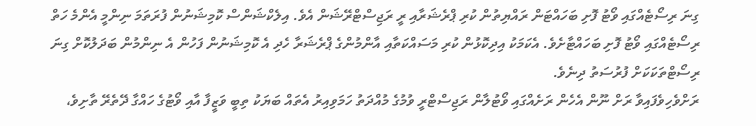ގިނަ ރިސޯޓެއްގައި ވޯޓު ފޮށި ބަހައްޓަން ރައްޔިތުން ކުރި ޕްރެޝަރާއި ރީ ރަޖިސްޓްރޭޝަން އެވެ. އިލެކްޝަންސް ކޮމިޝަނުން ފުރަތަމަ ނިންމީ އެންމެ ހަތް ރިސޯޓެއްގައި ވޯޓު ފޮށި ބަހައްޓާށެވެ. އެކަމަކު އިދިކޮޅުން ކުރި މަސައްކަތާއި އާންމުންގެ ޕްރެޝަރާ ހެދި އެ ކޮމިޝަނުން ފަހުން އެ ނިންމުން ބަދަލުކޮށް ގިނަ ރިސޯޓްތަކަކަށް ފުރުސަތު ދިނެވެ.
ރަށްވެހިވެފައިވާ ރަށް ނޫން އެހެން ރަށެއްގައި ވޯޓުލާން ރަޖިސްޓްރީ ވުމުގެ މުއްދަތު ހަމަވިއިރު އެތައް ބަޔަކު ތިބީ ވަޒީފާ އާއި ވޯޓުގެ ހައްގާ ދޭތެރޭ ތާށިވެ،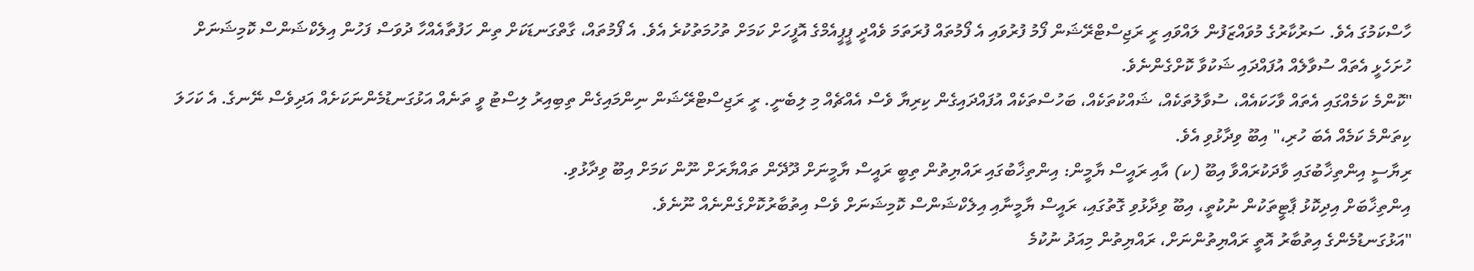ހާސްކަމުގަ އެވެ. ސަރުކާރުގެ މުވައްޒަފުން ލައްވައި ރީ ރަޖިސްޓްރޭޝަން ފޯމު ފުރުވައި އެ ފޯމުތައް ފުރަތަމަ ވެއްދީ ޕީޕީއެމްގެ އޮފީހަށް ކަމަށް ތުހުމަތުކުރެ އެވެ. އެ ފޯމުތައް، ގާތްގަނޑަކަށް ތިން ހަފުތާއެއްހާ ދުވަސް ފަހުން އިލެކްޝަންސް ކޮމިޝަނަށް ހުށަހެޅީ އެތައް ސުވާލެއް އުފައްދައި ޝަކުވާ ކޮށްގެންނެވެ.
"ކޮންމެ ކަމެއްގައި އެތައް ވާހަކައެއް، ސުވާލުތަކެއް، ޝައްކުތަކެއް، ބަހުސްތަކެއް އުފައްދައިގެން ކިރިޔާ ވެސް އެއްޗެއް މި ލިބެނީ. ރީ ރަޖިސްޓްރޭޝަން ނިންމައިގެން ތިބިއިރު ލިސްޓު ވީ ތަނެއް އަޅުގަނޑުމެންނަކަށެއް އަދިވެސް ނޭނގެ. އެ ކަހަލަ ކިތަންމެ ކަމެއް އެބަ ހުރި،" އިބޫ ވިދާޅުވި އެވެ.
ރިޔާސީ އިންތިޚާބުގައި ވާދަކުރައްވާ އިބޫ (ކ) އާއި ރައީސް ޔާމީން: އިންތިޚާބުގައި ރައްޔިތުން ތިބީ ރައީސް ޔާމީނަށް ދޫދޭން ތައްޔާރަށް ނޫން ކަމަށް އިބޫ ވިދާޅުވި.
އިންތިޚާބަށް އިދިކޮޅު ޕާޓީތަކުން ނުކުތީ، އިބޫ ވިދާޅުވި ގޮތުގައި، ރައީސް ޔާމީނާއި އިލެކްޝަންސް ކޮމިޝަނަށް ވެސް އިތުބާރުކޮށްގެންނެއް ނޫނެވެ.
"އަޅުގަނޑުމެންގެ އިތުބާރު އޮތީ ރައްޔިތުންނަށް، ރައްޔިތުން މިއަދު ނުކުމެ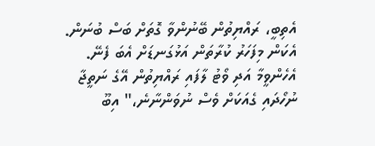އެތިބީ، ރައްޔިތުން ބޭނުންވާ ގޮތަށް ބަސް ބުނަން. އެކަން މިފަހަރު ކުރާތަން އަޅުގަނޑަށް އެބަ ފެނޭ. އެހެންވީމާ އަދި ވޯޓު ލާފައި ރައްޔިތުން އޭގެ ނަތީޖާ ނުހޯދައި ގެއަކަށް ވެސް ނުވަންނާނެ،" އިބޫ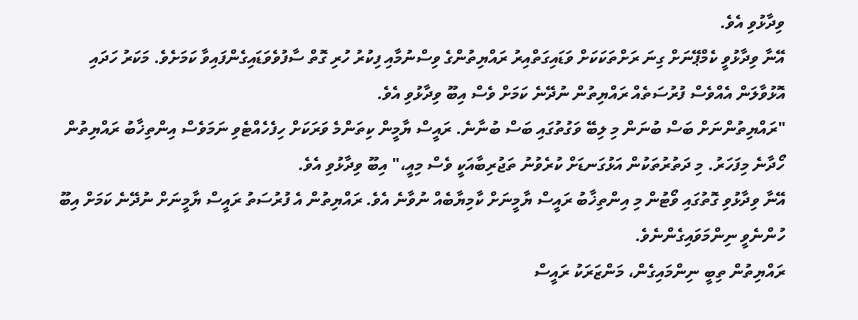ވިދާޅުވި އެވެ.
އޭނާ ވިދާޅުވީ ކެމްޕޭނަށް ގިނަ ރަށްތަކަކަށް ވަޑައިގަތްއިރު ރައްޔިތުންގެ ވިސްނުމާއި ފިކުރު ހުރި ގޮތް ސާފުވެވަޑައިގެންފައިވާ ކަމަށެވެ. މަކަރު ހަދައި އޮޅުވާލަން އެއްވެސް ފުރުސަތެއް ރައްޔިތުން ނުދޭނެ ކަމަށް ވެސް އިބޫ ވިދާޅުވި އެވެ.
"ރައްޔިތުންނަށް ބަސް ބުނަން މި ލިބޭ ވަގުތުގައި ބަސް ބުނާނެ. ރައީސް ޔާމީން ކިތަންމެ ވަރަކަށް ހިފެހެއްޓެވި ނަމަވެސް އިންތިޚާބު ރައްޔިތުން ހޯދާނެ މިފަހަރު. މި ދަތުރުތަކުން އަޅުގަނޑަށް ކުރެވުނު ތަޖުރިބާއަކީ ވެސް މިއީ،" އިބޫ ވިދާޅުވި އެވެ.
އޭނާ ވިދާޅުވި ގޮތުގައި ވޯޓުން މި އިންތިޚާބު ރައީސް ޔާމީނަށް ކާމިޔާބެއް ނުވާނެ އެވެ. ރައްޔިތުން އެ ފުރުސަތު ރައީސް ޔާމީނަށް ނުދޭނެ ކަމަށް އިބޫ ހުންނެވީ ނިންމަވައިގެންނެވެ.
ރައްޔިތުން ތިބީ ނިންމައިގެން، މަންޒަރަކު ރައީސް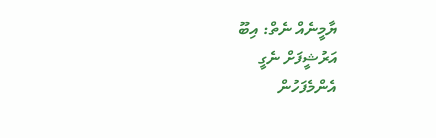ޔާމީނެއް ނެތް: އިބޫ
އަރުޝީފަށް ނެގީ
އެންމެފަހުން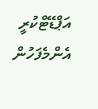އަޕްޑޭޓްކުރީ
އެންމެފަހުން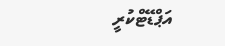އަޕްޑޭޓްކުރީ